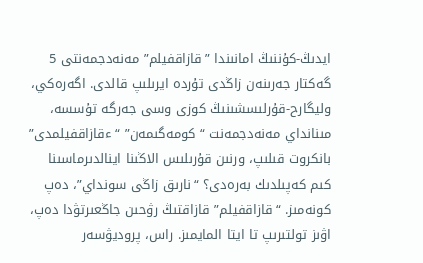ايدىڭ-كۇننىڭ امانىندا ”قازاقفيلم” مەنەدجمەنتى 5 گەكتار جەرىنەن زاڭدى تۇردە ايرىلىپ قالدى. اگەرەكي، وليگارح-قۇرلىسشىنىڭ كوزى وسى جەرگە تۇسسە، مىنانداي مەنەدجمەنت “كومەگىمەن” “ءقازاقفيلمدى” بانكروت قىلىپ، ورنىن قۇرىلىس الاڭىنا اينالدىرماسىنا كىم كەپىلدىك بەرەدى؟ “نارىق زاڭى سونداي”، دەپ كونەمىز. “قازاقفيلم” قازاقتىڭ رۋحىن جاڭعىرتۋدا دەپ، اۋىز تولتىرىپ تا ايتا المايمىز. راس، پروديۋسەر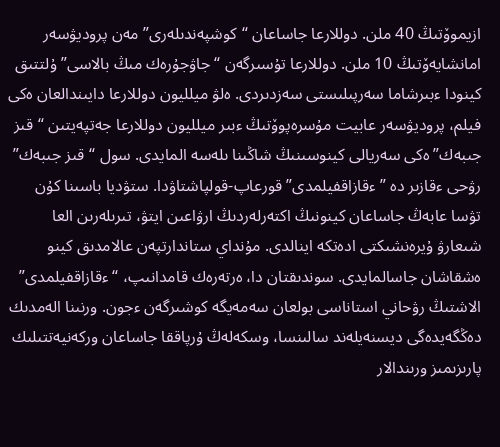ازيموۆتىڭ 40 ملن. دوللارعا جاساعان “كوشپەندىلەرى” مەن پروديۋسەر امانشايەۆتىڭ 10 ملن. دوللارعا تۇسىرگەن “جاۋجۇرەك مىڭ بالاسى” ۇلتتىق كينودا ءبىرشاما سەرپىلىستى سەزدىردى. ەلۋ ميلليون دوللارعا دايىندالعان ەكى فيلم، پروديۋسەر عابيت مۇسرەپوۆتىڭ ءبىر ميلليون دوللارعا جەتپەيتىن “قىز جىبەك” ەكى سەريالى كينوسىنىڭ شاڭىنا ىلەسە المايدى. سول “قىز جىبەك” رۋحى ءقازىر دە ”ءقازاقفيلمدى” قورعاپ-قولپاشتاۋدا. ستۋديا باسىنا كۇن تۋسا عابەڭ جاساعان كينونىڭ اكتەرلەردىڭ ارۋاعىن ايتۋ، تىرىلەرىن العا شىعارۋ ۇيرەنشىكتى ادەتكە اينالدى. مۇنداي ستاندارتپەن عالامدىق كينو ەشقاشان جاسالمايدى. سوندىقتان دا، ەرتەرەك قامدانىپ، “ءقازاقفيلمدى” الاشتىڭ رۋحاني استاناسى بولعان سەمەيگە كوشىرگەن ءجون. ورنىنا الەمدىك دەڭگەيدەگى ديسنەيلەند سالىنسا، وسكەلەڭ ۇرپاققا جاساعان وركەنيەتتىلىك پارىزىمىز ورىندالار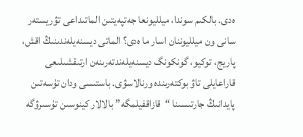ەدى. بالكىم سوندا، ميلليونعا جەتپەيتىن الماتىداعى تۋريستەر سانى ون ميلليوننان اسار ما ەدى؟ الماتى ديسنەيلەندىنىڭ اقش، پاريج، توكيو، گونكونگ ديسنەيلەندتەرىنەن ارتىقشىلىعى قاراعايلى تاۋ بوكتەرىندە ورنالاسۋى. باستىسى ودان تۇسەتىن پايدانىڭ جارتىسىنا “قازاقفيلمگە” بالالار كينوسىن تۇسىرۋگە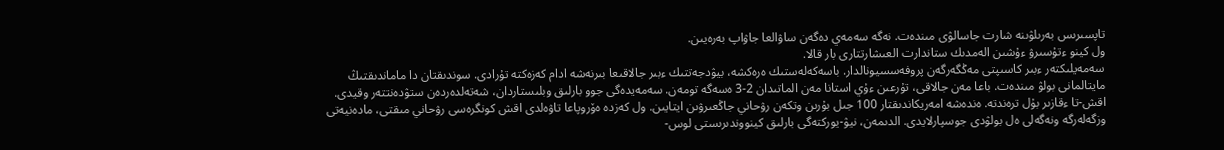تاپسىرىس بەرىلۋىنە شارت جاسالۋى مىندەت. نەگە سەمەي دەگەن ساۋالعا جاۋاپ بەرەيىن.
ول كينو ءتۇسىرۋ ءۇشىن الەمدىك ستاندارت العىشارتتارى بار قالا.
سەمەيلىكتەر ءبىر كاسىپتى مەڭگەرگەن پروفەسسيونالدار. باسەكەلەستىك ەرەكشە، بيۋدجەتتىك ءبىر جالاقىعا بىرنەشە ادام كەزەكتە تۇرادى. سوندىقتان دا ماماندىقتىڭ مايتالمانى بولۋ مىندەت. باعا مەن جالاقى، تۇرعىن ءۇي استانا مەن الماتىدان 2-3 ەسەگە تومەن. سەمەيدەگى جوو بارلىق وبلىستاردان، شەتەلدەردەن ستۋدەنتتەر وقيدى.
اقش-تا ءقازىر بۇل ترەندتە. ەندەشە امەريكاندىقتار 100 جىل بۇرىن وتكەن رۋحاني جاڭعىرۋىن ايتايىن. ول كەزدە ەۆروپاعا تاۋەلدى اقش كونگرەسى رۋحاني مىقتى، مادەنيەتى وزگەلەرگە ونەگەلى ەل بولۋدى جوسپارلايدى. الدىمەن، نيۋ-يوركتەگى بارلىق كينووندىرىستى لوس-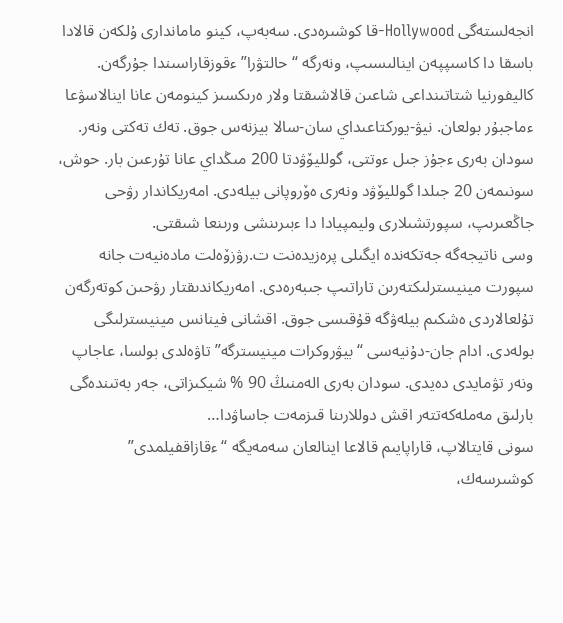انجەلستەگى Hollywood-قا كوشىرەدى. سەبەپ، كينو ماماندارى ۇلكەن قالادا باسقا دا كاسىپپەن اينالىسىپ، ونەرگە “حالتۋرا” ءقوزقاراسىندا جۇرگەن. كاليفورنيا شتاتىنداعى شاعىن قالاشىقتا ولار ەرىكسىز كينومەن عانا اينالاسۋعا ءماجبۇر بولعان. نيۋ-يوركتاعىداي سان-سالا بيزنەس جوق. تەك تەكتى ونەر. سودان بەرى ءجۇز جىل ءوتتى، گولليۆۋدتا 200 مىڭداي عانا تۇرعىن بار. حوش، سونىمەن 20 جىلدا گولليۆۋد ونەرى ەۆروپانى بيلەدى. امەريكاندار رۋحى جاڭعىرىپ، سپورتشىلارى وليمپيادا دا ءبىرىنشى ورىنعا شىقتى.
وسى ناتيجەگە جەتكەندە ايگىلى پرەزيدەنت ت.رۋزۆەلت مادەنيەت جانە سپورت مينيسترلىكتەرىن تاراتىپ جىبەرەدى. امەريكاندىقتار رۋحىن كوتەرگەن تۇلعالاردى ەشكىم بيلەۋگە قۇقىسى جوق. اقشانى فينانس مينيسترلىگى بولەدى. ادام جان-دۇنيەسى “بيۋروكرات مينيسترگە” تاۋەلدى بولسا، عاجاپ ونەر تۋمايدى دەيدى. سودان بەرى الەمنىڭ 90 % شيكىزاتى، جەر بەتىندەگى بارلىق مەملەكەتتەر اقش دوللارىنا قىزمەت جاساۋدا…
سونى قايتالاپ، قاراپايىم قالاعا اينالعان سەمەيگە “ءقازاقفيلمدى” كوشىرسەك،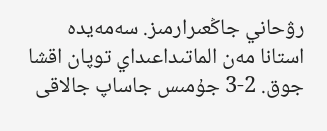رۋحاني جاڭعىرارمىز. سەمەيدە استانا مەن الماتىداعىداي توپان اقشا جوق. 2-3 جۇمىس جاساپ جالاقى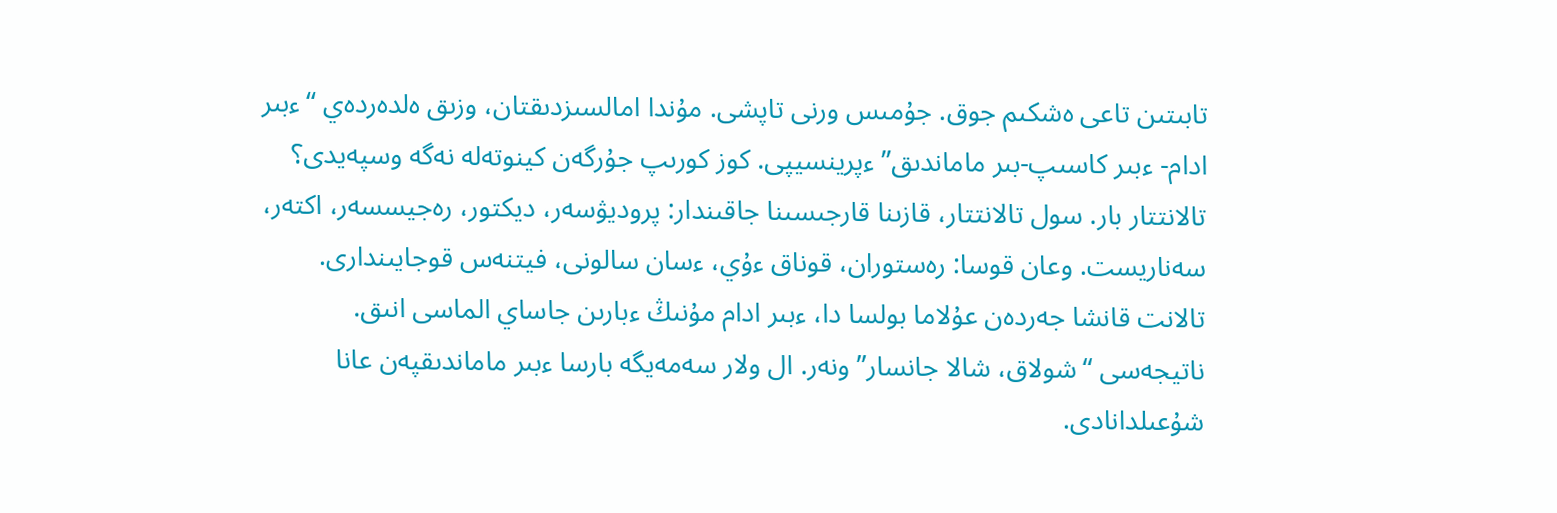تابىتىن تاعى ەشكىم جوق. جۇمىس ورنى تاپشى. مۇندا امالسىزدىقتان، وزىق ەلدەردەي “ءبىر ادام- ءبىر كاسىپ-بىر ماماندىق” ءپرينسيپى. كوز كورىپ جۇرگەن كينوتەلە نەگە وسپەيدى؟ تالانتتار بار. سول تالانتتار، قازىنا قارجىسىنا جاقىندار: پروديۋسەر، ديكتور، رەجيسسەر، اكتەر، سەناريست. وعان قوسا: رەستوران، قوناق ءۇي، ءسان سالونى، فيتنەس قوجايىندارى. تالانت قانشا جەردەن عۇلاما بولسا دا، ءبىر ادام مۇنىڭ ءبارىن جاساي الماسى انىق. ناتيجەسى “شولاق، شالا جانسار” ونەر. ال ولار سەمەيگە بارسا ءبىر ماماندىقپەن عانا شۇعىلدانادى.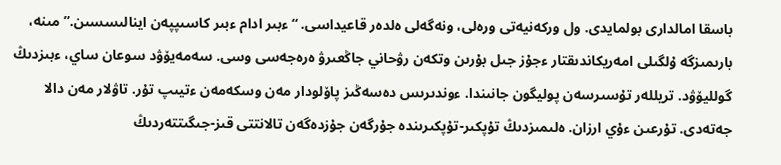باسقا امالدارى بولمايدى. ول وركەنيەتى ورەلى، ونەگەلى ەلدەر قاعيداسى. “ءبىر ادام ءبىر كاسىپپەن اينالىسسىن.” مىنە، بارىمىزگە ۇلگىلى امەريكاندىقتار ءجۇز جىل بۇرىن وتكەن رۋحاني جاڭعىرۋ ەرەجەسى وسى. سەمەيۆۋد سوعان ساي، ءبىزدىڭ گولليۆۋد. تريللەر تۇسىرسەن پوليگون جانىندا. ءوندىرىس دەسەڭىز پاۆلودار مەن وسكەمەن ءتيىپ تۇر. تاۋلار مەن دالا جەتەدى. تۇرعىن ءۇي ارزان. ەلىمىزدىڭ تۇپكىر-تۇپكىرىندە جۇرگەن جۇزدەگەن تالانتتى قىز-جىگىتتەردىڭ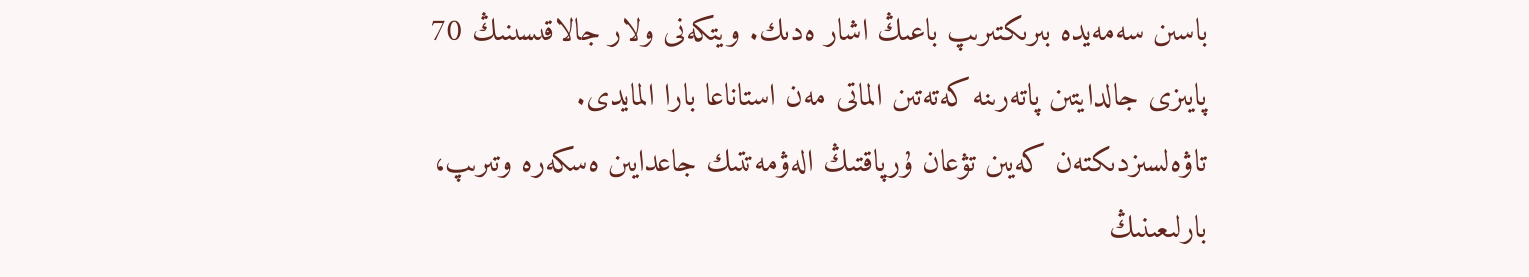باسىن سەمەيدە بىرىكتىرىپ باعىڭ اشار ەدىك. ويتكەنى ولار جالاقىسىنىڭ 70 پايىزى جالدايتىن پاتەرىنە كەتەتىن الماتى مەن استاناعا بارا المايدى.
تاۋەلسىزدىكتەن كەيىن تۋعان ۇرپاقتىڭ الەۋمەتتىك جاعدايىن ەسكەرە وتىرىپ، بارلىعىنىڭ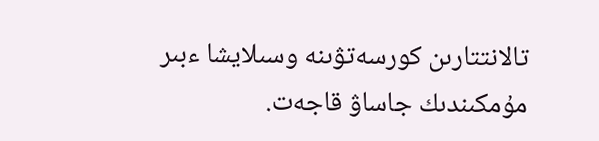تالانتتارىن كورسەتۋىنە وسىلايشا ءبىر مۇمكىندىك جاساۋ قاجەت.